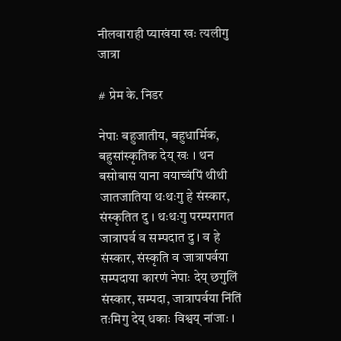नीलवाराही प्याखंया खः त्यलीगु जात्रा

# प्रेम के. निडर

नेपाः बहुजातीय, बहुधार्मिक, बहुसांस्कृतिक देय् खः । थन बसोबास याना वयाच्वंपिं थीथी जातजातिया थःथःगु हे संस्कार, संस्कृतित दु । थःथःगु परम्परागत जात्रापर्व व सम्पदात दु । व हे संस्कार, संस्कृति व जात्रापर्वया सम्पदाया कारणं नेपाः देय् छगुलिं संस्कार, सम्पदा, जात्रापर्वया निंतिं तःमिगु देय् धकाः विश्वय् नांजाः ।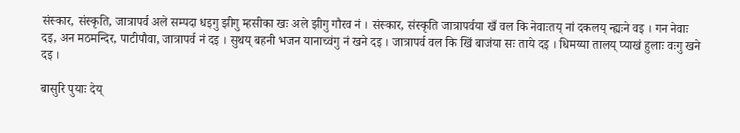संस्कार, संस्कृति, जात्रापर्व अले सम्पदा धइगु झीगु म्हसीका खः अले झीगु गौरव नं । संस्कार, संस्कृति जात्रापर्वया खँ वल कि नेवाःतय् नां दकलय् न्ह्यःने वइ । गन नेवाः दइ, अन मठमन्दिर, पाटीपौवा, जात्रापर्व नं दइ । सुथय् बहनी भजन यानाच्वंगु नं खने दइ । जात्रापर्व वल कि खिं बाजंया सः ताये दइ । धिमय्या तालय् प्याखं हुलाः वःगु खने दइ ।

बासुरि पुयाः देय्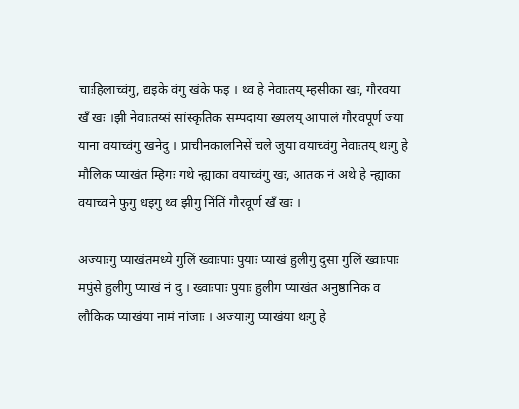चाःहिलाच्वंगु, द्यइके वंगु खंके फइ । थ्व हे नेवाःतय् म्हसीका खः, गौरवया खँ खः ।झी नेवाःतय्सं सांस्कृतिक सम्पदाया ख्यलय् आपालं गौरवपूर्ण ज्या याना वयाच्वंगु खनेदु । प्राचीनकालनिसें चले जुया वयाच्वंगु नेवाःतय् थःगु हे मौलिक प्याखंत म्हिगः गथे न्ह्याका वयाच्वंगु खः, आतक नं अथे हे न्ह्याका वयाच्वने फुगु धइगु थ्व झीगु निंतिं गौरवूर्ण खँ खः ।

अज्याःगु प्याखंतमध्ये गुलिं ख्वाःपाः पुयाः प्याखं हुलीगु दुसा गुलिं ख्वाःपाः मपुंसे हुलीगु प्याखं नं दु । ख्वाःपाः पुयाः हुलीग प्याखंत अनुष्ठानिक व लौकिक प्याखंया नामं नांजाः । अज्याःगु प्याखंया थःगु हे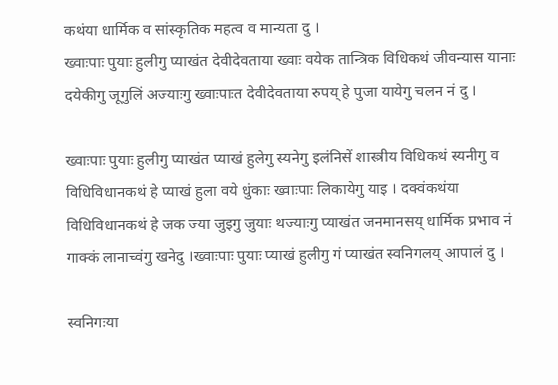कथंया धार्मिक व सांस्कृतिक महत्व व मान्यता दु ।
ख्वाःपाः पुयाः हुलीगु प्याखंत देवीदेवताया ख्वाः वयेक तान्त्रिक विधिकथं जीवन्यास यानाः दयेकीगु जूगुलिं अज्याःगु ख्वाःपाःत देवीदेवताया रुपय् हे पुजा यायेगु चलन नं दु ।

ख्वाःपाः पुयाः हुलीगु प्याखंत प्याखं हुलेगु स्यनेगु इलंनिसें शास्त्रीय विधिकथं स्यनीगु व विधिविधानकथं हे प्याखं हुला वये धुंकाः ख्वाःपाः लिकायेगु याइ । दक्वंकथंया विधिविधानकथं हे जक ज्या जुइगु जुयाः थज्याःगु प्याखंत जनमानसय् धार्मिक प्रभाव नं गाक्कं लानाच्वंगु खनेदु ।ख्वाःपाः पुयाः प्याखं हुलीगु गं प्याखंत स्वनिगलय् आपालं दु ।

स्वनिगःया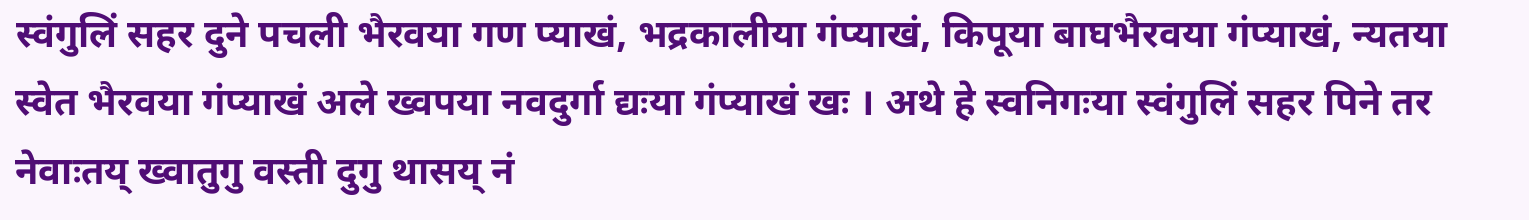स्वंगुलिं सहर दुने पचली भैरवया गण प्याखं, भद्रकालीया गंप्याखं, किपूया बाघभैरवया गंप्याखं, न्यतया स्वेत भैरवया गंप्याखं अले ख्वपया नवदुर्गा द्यःया गंप्याखं खः । अथे हे स्वनिगःया स्वंगुलिं सहर पिने तर नेवाःतय् ख्वातुगु वस्ती दुगु थासय् नं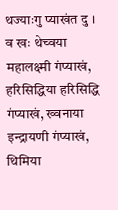थज्याःगु प्याखंत दु । व खः थेच्वया महालक्ष्मी गंप्याखं, हरिसिद्धिया हरिसिद्धि गंप्याखं, ख्वनाया इन्द्रायणी गंप्याखं, थिमिया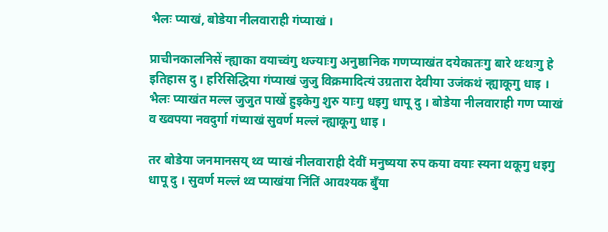भैलः प्याखं, बोडेया नीलवाराही गंप्याखं ।

प्राचीनकालनिसें न्ह्याका वयाच्वंगु थज्याःगु अनुष्ठानिक गणप्याखंत दयेकातःगु बारे थःथःगु हे इतिहास दु । हरिसिद्धिया गंप्याखं जुजु विक्रमादित्यं उग्रतारा देवीया उजंकथं न्ह्याकूगु धाइ । भैलः प्याखंत मल्ल जुजुत पाखें हुइकेगु शुरु याःगु धइगु धापू दु । बोडेया नीलवाराही गण प्याखं व ख्वपया नवदुर्गा गंप्याखं सुवर्ण मल्लं न्ह्याकूगु धाइ ।

तर बोडेया जनमानसय् थ्व प्याखं नीलवाराही देवीं मनुष्यया रुप कया वयाः स्यना थकूगु धइगु धापू दु । सुवर्ण मल्लं थ्व प्याखंया निंतिं आवश्यक बुँया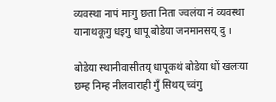व्यवस्था नापं माःगु छता निता ज्वलंया नं व्यवस्था यानाथकूगु धइगु धापू बोडेया जनमानसय् दु ।

बोडेया स्थानीवासीतय् धापूकथं बोडेया धों खलःया छम्ह निम्ह नीलवाराही गुँ सिथय् च्वंगु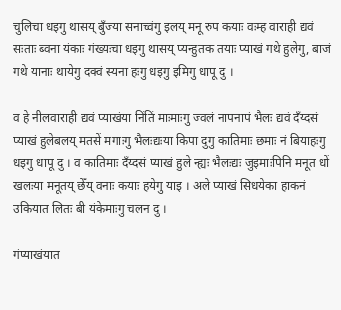चुलिचा धइगु थासय् बुँज्या सनाच्वंगु इलय् मनू रुप कयाः वःम्ह वाराही द्यवं सःताः ब्वना यंकाः गंख्यःचा धइगु थासय् प्यन्हुतक तयाः प्याखं गथे हुलेगु, बाजं गथे यानाः थायेगु दक्वं स्यना हःगु धइगु इमिगु धापू दु ।

व हे नीलवाराही द्यवं प्याखंया निंतिं माःमाःगु ज्वलं नापनापं भैलः द्यवं दँय्दसं प्याखं हुलेबलय् मतसें मगाःगु भैलःद्यःया किपा दुगु कातिमाः छमाः नं बियाहःगु धइगु धापू दु । व कातिमाः दँय्दसं प्याखं हुले न्ह्यः भैलःद्यः जुइमाःपिनि मनूत धों खलःया मनूतय् छेँय् वनाः कयाः हयेगु याइ । अले प्याखं सिधयेका हाकनं उकियात लितः बी यंकेमाःगु चलन दु ।

गंप्याखंयात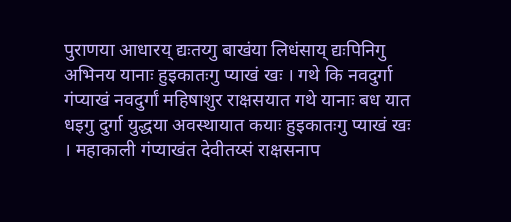पुराणया आधारय् द्यःतय्गु बाखंया लिधंसाय् द्यःपिनिगु अभिनय यानाः हुइकातःगु प्याखं खः । गथे कि नवदुर्गा गंप्याखं नवदुर्गां महिषाशुर राक्षसयात गथे यानाः बध यात धइगु दुर्गा युद्धया अवस्थायात कयाः हुइकातःगु प्याखं खः । महाकाली गंप्याखंत देवीतय्सं राक्षसनाप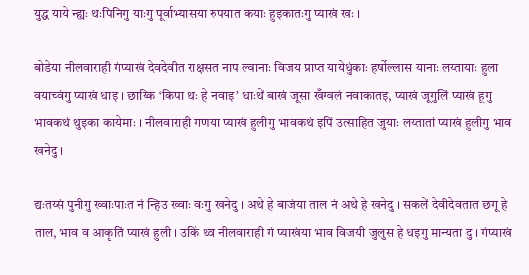युद्ध याये न्ह्यः थःपिनिगु याःगु पूर्वाभ्यासया रुपयात कयाः हुइकातःगु प्याखं खः ।

बोडेया नीलवाराही गंप्याखं देवदेवीत राक्षसत नाप ल्वानाः विजय प्राप्त यायेधुंकाः हर्षोल्लास यानाः लय्तायाः हुला वयाच्वंगु प्याखं धाइ । छाय्कि ‘किपा थः हे नवाइ’ धाःथें बाखं जूसा खँग्वलं नवाकातइ, प्याखं जूगुलिं प्याखं हूगु भावकथं थुइका कायेमाः । नीलवाराही गणया प्याखं हुलीगु भावकथं इपिं उत्साहित जुयाः लय्तातां प्याखं हुलीगु भाव खनेदु ।

द्यःतय्सं पुनीगु ख्वाःपाःत नं न्हिउ ख्वाः वःगु खनेदु । अथे हे बाजंया ताल नं अथे हे खनेदु । सकलें देवीदेवतात छगू हे ताल, भाव व आकृतिं प्याखं हुली । उकिं थ्व नीलवाराही गं प्याखंया भाव विजयी जुलुस हे धइगु मान्यता दु । गंप्याखं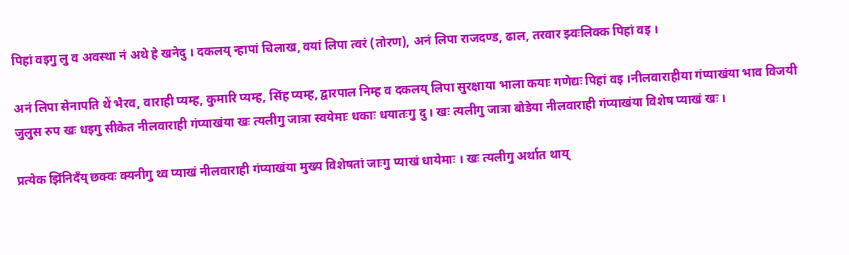पिहां वइगु लु व अवस्था नं अथे हे खनेदु । दकलय् न्हापां चिलाख, वयां लिपा त्वरं (तोरण), अनं लिपा राजदण्ड, ढाल, तरवार झ्वःलिक्क पिहां वइ ।

अनं लिपा सेनापति थें भैरव, वाराही प्यम्ह, कुमारि प्यम्ह, सिंह प्यम्ह, द्वारपाल निम्ह व दकलय् लिपा सुरक्षाया भाला कयाः गणेद्यः पिहां वइ ।नीलवाराहीया गंप्याखंया भाव विजयी जुलुस रुप खः धइगु सीकेत नीलवाराही गंप्याखंया खः त्यलीगु जात्रा स्वयेमाः धकाः धयातःगु दु । खः त्यलीगु जात्रा बोडेया नीलवाराही गंप्याखंया विशेष प्याखं खः ।

प्रत्येक झिंनिदँय् छक्वः क्यनीगु थ्व प्याखं नीलवाराही गंप्याखंया मुख्य विशेषतां जाःगु प्याखं धायेमाः । खः त्यलीगु अर्थात थाय्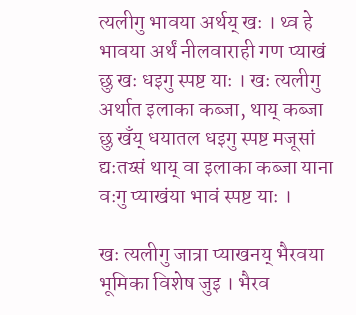त्यलीगु भावया अर्थय् खः । थ्व हे भावया अर्थं नीलवाराही गण प्याखं छु खः धइगु स्पष्ट याः । खः त्यलीगु अर्थात इलाका कब्जा, थाय् कब्जा छु खँय् धयातल धइगु स्पष्ट मजूसां द्यःतय्सं थाय् वा इलाका कब्जा याना वःगु प्याखंया भावं स्पष्ट याः ।

खः त्यलीगु जात्रा प्याखनय् भैरवया भूमिका विशेष जुइ । भैरव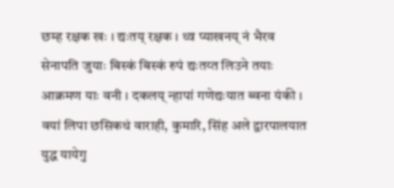छम्ह रक्षक खः । द्यःतय् रक्षक । थ्व प्याखनय् नं भैरव सेनापति जुयाः बिस्कं बिस्कं रुपं द्यःतय्त लिउने तयाः आक्रमण याः वनी । दकलय् न्हापां गणेद्यःयात ब्वना यंकी । वयां लिपा छसिकथं वाराही, कुमारि, सिंह अले द्वारपालयात युद्ध यायेगु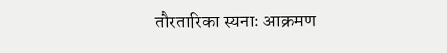तौरतारिका स्यनाः आक्रमण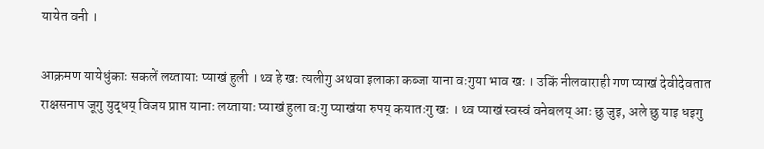यायेत वनी ।

आक्रमण यायेधुंकाः सकलें लय्तायाः प्याखं हुली । थ्व हे खः त्यलीगु अथवा इलाका कब्जा याना वःगुया भाव खः । उकिं नीलवाराही गण प्याखं देवीदेवतात राक्षसनाप जूगु युद्धय् विजय प्राप्त यानाः लय्तायाः प्याखं हुला वःगु प्याखंया रुपय् कयातःगु खः । थ्व प्याखं स्वस्वं वनेबलय् आः छु जुइ, अले छु याइ धइगु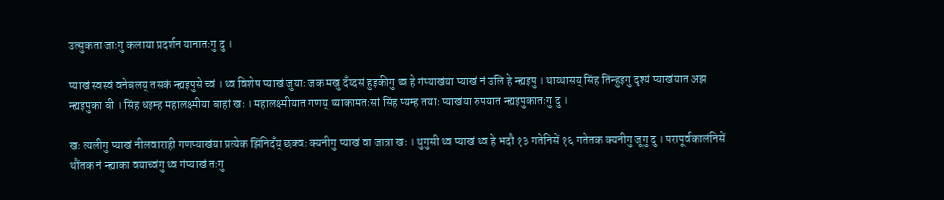उत्सुकता जाःगु कलाया प्रदर्शन यानातःगु दु ।

प्याखं स्वस्वं वनेबलय् तसकं न्ह्यइपुसे च्वं । थ्व विशेष प्याखं जुयाः जक मखु दँय्दसं हुइकीगु थ्व हे गंप्याखंया प्याखं नं उलि हे न्ह्यइपु । थाय्थासय् सिंह तिंन्हुइगु दृश्यं प्याखंयात अझ न्ह्यइपुका बी । सिंह धइम्ह महालक्ष्मीया बाहां खः । महालक्ष्मीयात गणय् थ्याकामतःसां सिंह प्यम्ह तयाः प्याखंया रुपयात न्ह्यइपुकातःगु दु ।

खः त्यलीगु प्याखं नीलवाराही गणप्याखंया प्रत्येक झिंनिदँय् छक्वः क्यनीगु प्याखं वा जात्रा खः । थुगुसी थ्व प्याखं थ्व हे भदौ १३ गतेनिसें १६ गतेतक क्यनीगु जूगु दु । परापूर्वकालंनिसें थौंतक नं न्ह्याका वयाच्वंगु थ्व गंप्याखं तःगु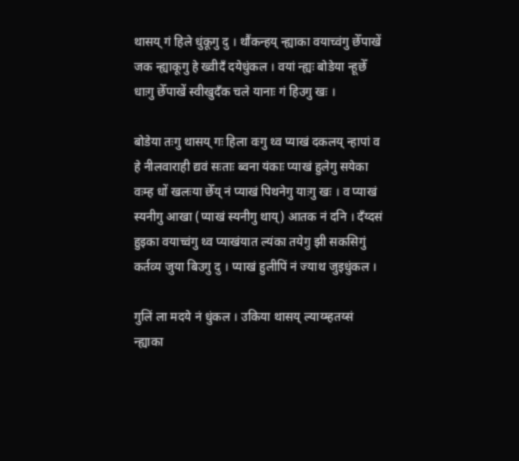थासय् गं हिले धुंकूगु दु । थौंकन्हय् न्ह्याका वयाच्वंगु छेँपाखें जक न्ह्याकूगु हे ख्वीदँ दयेधुंकल । वयां न्ह्यः बोडेया न्हूछेँ धाःगु छेँपाखें स्वीखुदँक चले यानाः गं हिउगु खः ।

बोडेया तःगु थासय् गः हिला वःगु थ्व प्याखं दकलय् न्हापां व हे नीलवाराही द्यवं सःताः ब्वना यंकाः प्याखं हुलेगु सयेका वःम्ह धों खलःया छेँय् नं प्याखं पिथनेगु याःगु खः । व प्याखं स्यनीगु आखा (प्याखं स्यनीगु थाय्) आतक नं दनि । दँय्दसं हुइका वयाच्वंगु थ्व प्याखंयात ल्यंका तयेगु झी सकसिगुं कर्तव्य जुया बिउगु दु । प्याखं हुलीपिं नं ज्याथ जुइधुंकल ।

गुलिं ला मदये नं धुंकल । उकिया थासय् ल्याय्म्हतय्सं न्ह्याका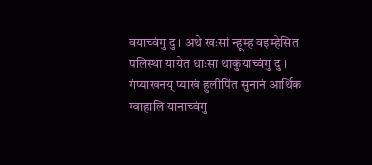वयाच्वंगु दु । अथे खःसां न्हूम्ह वइम्हेसित पलिस्था यायेत धाःसा थाकुयाच्वंगु दु । गंप्याखनय् प्याखं हुलीपिंत सुनानं आर्थिक ग्वाहालि यानाच्वंगु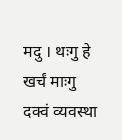मदु । थःगु हे खर्चं माःगु दक्वं व्यवस्था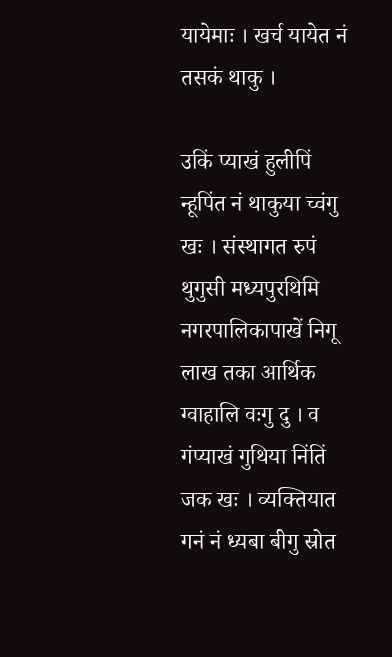यायेमाः । खर्च यायेत नं तसकं थाकु ।

उकिं प्याखं हुलीपिं न्हूपिंत नं थाकुया च्वंगु खः । संस्थागत रुपं थुगुसी मध्यपुरथिमि नगरपालिकापाखें निगू लाख तका आर्थिक ग्वाहालि वःगु दु । व गंप्याखं गुथिया निंतिं जक खः । व्यक्तियात गनं नं ध्यबा बीगु स्रोत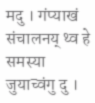मदु । गंप्याखं संचालनय् थ्व हे समस्या जुयाच्वंगु दु ।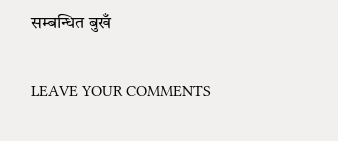सम्बन्धित बुखँ

LEAVE YOUR COMMENTS